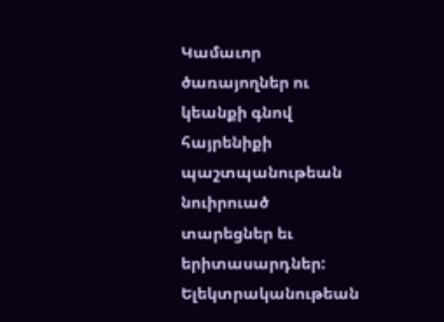Կամաւոր ծառայողներ ու կեանքի գնով հայրենիքի պաշտպանութեան նուիրուած տարեցներ եւ երիտասարդներ:
Ելեկտրականութեան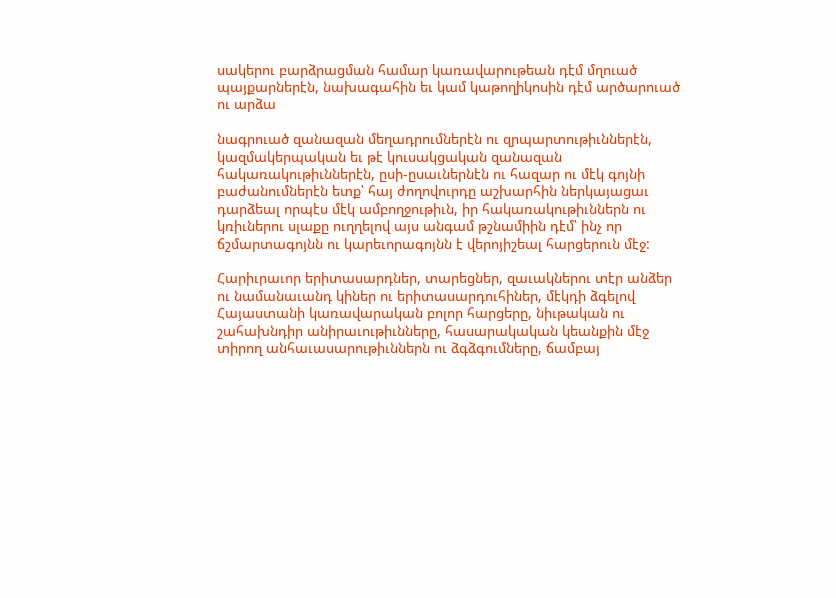սակերու բարձրացման համար կառավարութեան դէմ մղուած պայքարներէն, նախագահին եւ կամ կաթողիկոսին դէմ արծարուած ու արձա

նագրուած զանազան մեղադրումներէն ու զրպարտութիւններէն, կազմակերպական եւ թէ կուսակցական զանազան հակառակութիւններէն, ըսի-ըսաւներնէն ու հազար ու մէկ գոյնի բաժանումներէն ետք՝ հայ ժողովուրդը աշխարհին ներկայացաւ դարձեալ որպէս մէկ ամբողջութիւն, իր հակառակութիւններն ու կռիւներու սլաքը ուղղելով այս անգամ թշնամիին դէմ՝ ինչ որ ճշմարտագոյնն ու կարեւորագոյնն է վերոյիշեալ հարցերուն մէջ:

Հարիւրաւոր երիտասարդներ, տարեցներ, զաւակներու տէր անձեր ու նամանաւանդ կիներ ու երիտասարդուհիներ, մէկդի ձգելով Հայաստանի կառավարական բոլոր հարցերը, նիւթական ու շահախնդիր անիրաւութիւնները, հասարակական կեանքին մէջ տիրող անհաւասարութիւններն ու ձգձգումները, ճամբայ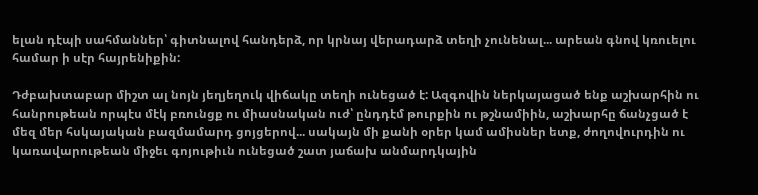ելան դէպի սահմաններ՝ գիտնալով հանդերձ, որ կրնայ վերադարձ տեղի չունենալ... արեան գնով կռուելու համար ի սէր հայրենիքին:

Դժբախտաբար միշտ ալ նոյն յեղյեղուկ վիճակը տեղի ունեցած է: Ազգովին ներկայացած ենք աշխարհին ու հանրութեան որպէս մէկ բռունցք ու միասնական ուժ՝ ընդդէմ թուրքին ու թշնամիին, աշխարհը ճանչցած է մեզ մեր հսկայական բազմամարդ ցոյցերով... սակայն մի քանի օրեր կամ ամիսներ ետք, ժողովուրդին ու կառավարութեան միջեւ գոյութիւն ունեցած շատ յաճախ անմարդկային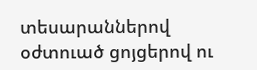տեսարաններով օժտուած ցոյցերով ու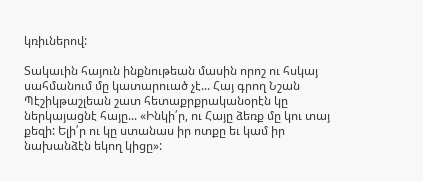կռիւներով:

Տակաւին հայուն ինքնութեան մասին որոշ ու հսկայ սահմանում մը կատարուած չէ... Հայ գրող Նշան Պէշիկթաշլեան շատ հետաքրքրականօրէն կը ներկայացնէ հայը... «Ինկի՛ր, ու Հայը ձեռք մը կու տայ քեզի: Ելի՛ր ու կը ստանաս իր ոտքը եւ կամ իր նախանձէն եկող կիցը»: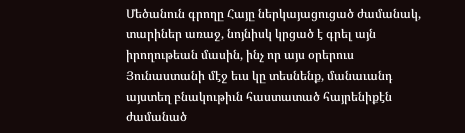Մեծանուն գրողը Հայը ներկայացուցած ժամանակ, տարիներ առաջ, նոյնիսկ կրցած է գրել այն իրողութեան մասին, ինչ որ այս օրերուս Յունաստանի մէջ եւս կը տեսնենք, մանաւանդ այստեղ բնակութիւն հաստատած հայրենիքէն ժամանած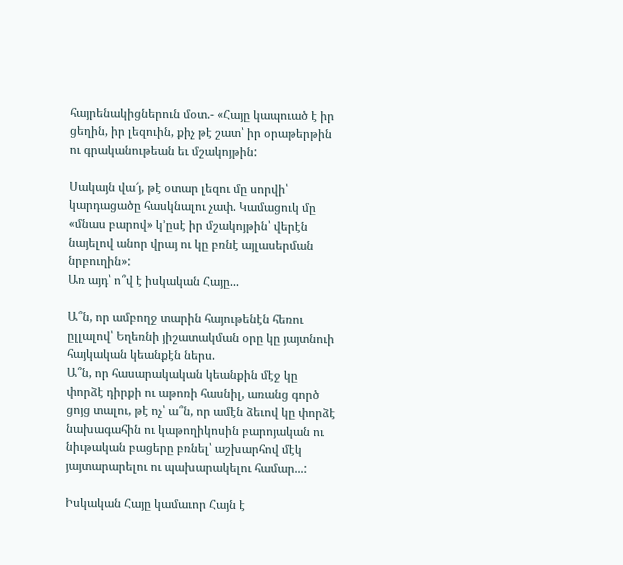հայրենակիցներուն մօտ.- «Հայը կապուած է իր ցեղին, իր լեզուին, քիչ թէ շատ՝ իր օրաթերթին ու գրականութեան եւ մշակոյթին:

Սակայն վա՜յ, թէ օտար լեզու մը սորվի՝ կարդացածը հասկնալու չափ. Կամացուկ մը «մնաս բարով» կ՚ըսէ իր մշակոյթին՝ վերէն նայելով անոր վրայ ու կը բռնէ այլասերման նրբուղին»:
Առ այդ՝ ո՞վ է իսկական Հայը...

Ա՞ն, որ ամբողջ տարին հայութենէն հեռու ըլլալով՝ Եղեռնի յիշատակման օրը կը յայտնուի հայկական կեանքէն ներս.
Ա՞ն, որ հասարակական կեանքին մէջ կը փորձէ դիրքի ու աթոռի հասնիլ, առանց գործ ցոյց տալու, թէ ոչ՝ ա՞ն, որ ամէն ձեւով կը փորձէ նախագահին ու կաթողիկոսին բարոյական ու նիւթական բացերը բռնել՝ աշխարհով մէկ յայտարարելու ու պախարակելու համար...:

Իսկական Հայը կամաւոր Հայն է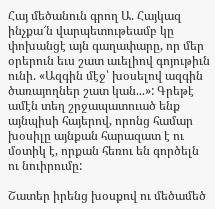Հայ մեծանուն գրող Ա. Հայկազ ինչքա՜ն վարպետութեամբ կը փոխանցէ այն գաղափարը, որ մեր օրերուն եւս շատ աւելիով գոյութիւն ունի. «Ազգին մէջ՝ խօսելով ազգին ծառայողներ շատ կան...»: Գրեթէ ամէն տեղ շրջապատուած ենք այնպիսի հայերով, որոնց համար խօսիլը այնքան հարազատ է ու մօտիկ է, որքան հեռու են գործելն ու նուիրումը:

Շատեր իրենց խօսքով ու մեծամեծ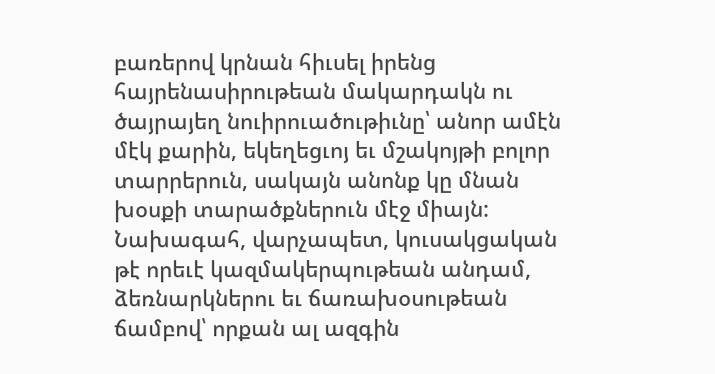բառերով կրնան հիւսել իրենց հայրենասիրութեան մակարդակն ու ծայրայեղ նուիրուածութիւնը՝ անոր ամէն մէկ քարին, եկեղեցւոյ եւ մշակոյթի բոլոր տարրերուն, սակայն անոնք կը մնան խօսքի տարածքներուն մէջ միայն: Նախագահ, վարչապետ, կուսակցական թէ որեւէ կազմակերպութեան անդամ, ձեռնարկներու եւ ճառախօսութեան ճամբով՝ որքան ալ ազգին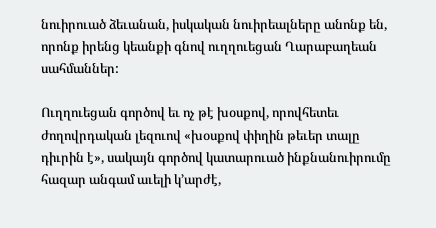նուիրուած ձեւանան, իսկական նուիրեալները անոնք են, որոնք իրենց կեանքի գնով ուղղուեցան Ղարաբաղեան սահմաններ:

Ուղղուեցան գործով եւ ոչ թէ խօսքով, որովհետեւ ժողովրդական լեզուով «խօսքով փիղին թեւեր տալը դիւրին է», սակայն գործով կատարուած ինքնանուիրումը հազար անգամ աւելի կ՚արժէ,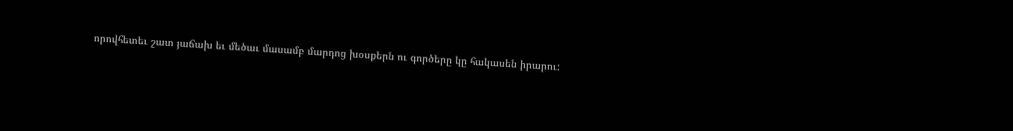որովհետեւ շատ յաճախ եւ մեծաւ մասամբ մարդոց խօսքերն ու գործերը կը հակասեն իրարու: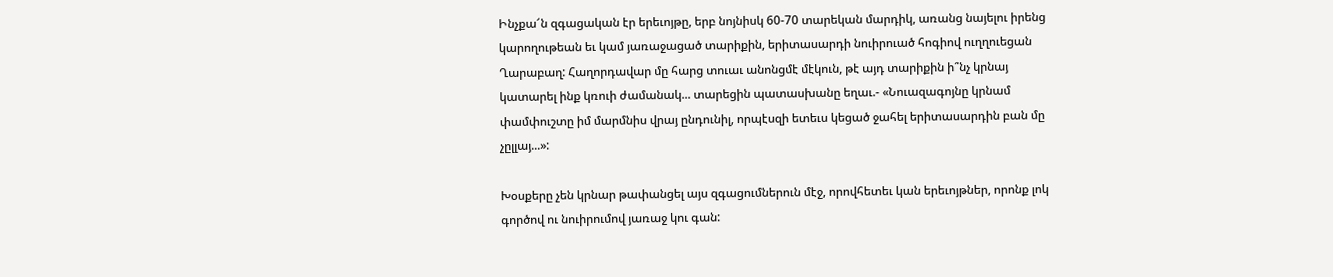Ինչքա՜ն զգացական էր երեւոյթը, երբ նոյնիսկ 60-70 տարեկան մարդիկ, առանց նայելու իրենց կարողութեան եւ կամ յառաջացած տարիքին, երիտասարդի նուիրուած հոգիով ուղղուեցան Ղարաբաղ: Հաղորդավար մը հարց տուաւ անոնցմէ մէկուն, թէ այդ տարիքին ի՞նչ կրնայ կատարել ինք կռուի ժամանակ... տարեցին պատասխանը եղաւ.- «Նուազագոյնը կրնամ փամփուշտը իմ մարմնիս վրայ ընդունիլ, որպէսզի ետեւս կեցած ջահել երիտասարդին բան մը չըլլայ...»:

Խօսքերը չեն կրնար թափանցել այս զգացումներուն մէջ, որովհետեւ կան երեւոյթներ, որոնք լոկ գործով ու նուիրումով յառաջ կու գան: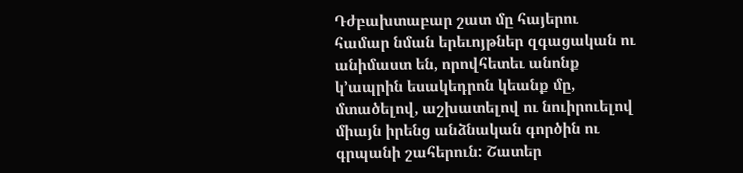Դժբախտաբար շատ մը հայերու համար նման երեւոյթներ զգացական ու անիմաստ են, որովհետեւ անոնք կ՚ապրին եսակեդրոն կեանք մը, մտածելով, աշխատելով ու նուիրուելով միայն իրենց անձնական գործին ու գրպանի շահերուն: Շատեր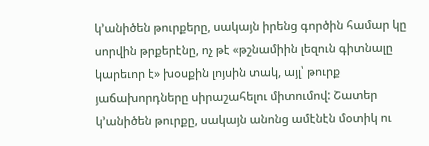կ՚անիծեն թուրքերը, սակայն իրենց գործին համար կը սորվին թրքերէնը, ոչ թէ «թշնամիին լեզուն գիտնալը կարեւոր է» խօսքին լոյսին տակ, այլ՝ թուրք յաճախորդները սիրաշահելու միտումով: Շատեր կ՚անիծեն թուրքը, սակայն անոնց ամէնէն մօտիկ ու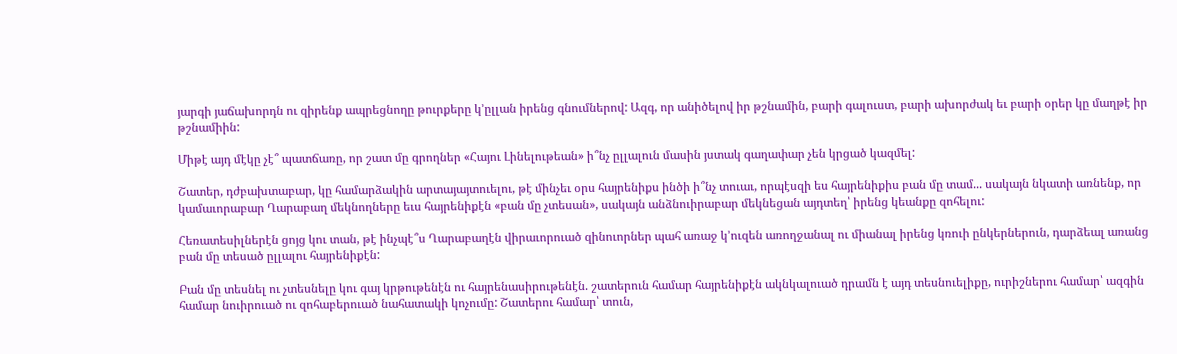յարգի յաճախորդն ու զիրենք ապրեցնողը թուրքերը կ՚ըլլան իրենց գնումներով: Ազգ, որ անիծելով իր թշնամին, բարի գալուստ, բարի ախորժակ եւ բարի օրեր կը մաղթէ իր թշնամիին:

Միթէ այդ մէկը չէ՞ պատճառը, որ շատ մը գրողներ «Հայու Լինելութեան» ի՞նչ ըլլալուն մասին յստակ գաղափար չեն կրցած կազմել:

Շատեր, դժբախտաբար, կը համարձակին արտայայտուելու, թէ մինչեւ օրս հայրենիքս ինծի ի՞նչ տուաւ, որպէսզի ես հայրենիքիս բան մը տամ... սակայն նկատի առնենք, որ կամաւորաբար Ղարաբաղ մեկնողները եւս հայրենիքէն «բան մը չտեսան», սակայն անձնուիրաբար մեկնեցան այդտեղ՝ իրենց կեանքը զոհելու:

Հեռատեսիլներէն ցոյց կու տան, թէ ինչպէ՞ս Ղարաբաղէն վիրաւորուած զինուորներ պահ առաջ կ՚ուզեն առողջանալ ու միանալ իրենց կռուի ընկերներուն, դարձեալ առանց բան մը տեսած ըլլալու հայրենիքէն:

Բան մը տեսնել ու չտեսնելը կու գայ կրթութենէն ու հայրենասիրութենէն. շատերուն համար հայրենիքէն ակնկալուած դրամն է այդ տեսնուելիքը, ուրիշներու համար՝ ազգին համար նուիրուած ու զոհաբերուած նահատակի կոչումը: Շատերու համար՝ տուն,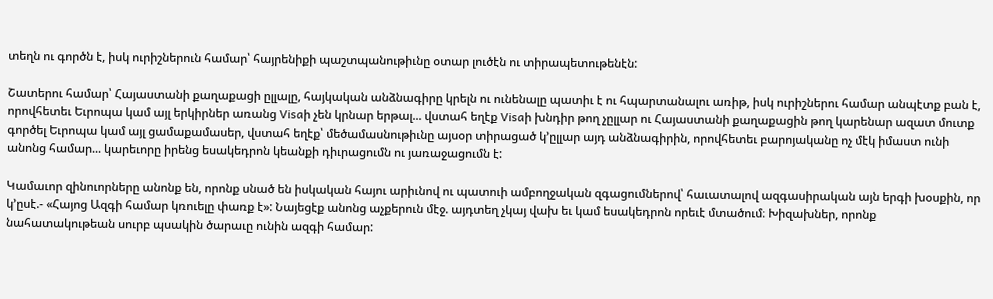տեղն ու գործն է, իսկ ուրիշներուն համար՝ հայրենիքի պաշտպանութիւնը օտար լուծէն ու տիրապետութենէն:

Շատերու համար՝ Հայաստանի քաղաքացի ըլլալը, հայկական անձնագիրը կրելն ու ունենալը պատիւ է ու հպարտանալու առիթ, իսկ ուրիշներու համար անպէտք բան է, որովհետեւ Եւրոպա կամ այլ երկիրներ առանց Visaի չեն կրնար երթալ... վստահ եղէք Visaի խնդիր թող չըլլար ու Հայաստանի քաղաքացին թող կարենար ազատ մուտք գործել Եւրոպա կամ այլ ցամաքամասեր, վստահ եղէք՝ մեծամասնութիւնը այսօր տիրացած կ՚ըլլար այդ անձնագիրին, որովհետեւ բարոյականը ոչ մէկ իմաստ ունի անոնց համար... կարեւորը իրենց եսակեդրոն կեանքի դիւրացումն ու յառաջացումն է:

Կամաւոր զինուորները անոնք են, որոնք սնած են իսկական հայու արիւնով ու պատուի ամբողջական զգացումներով՝ հաւատալով ազգասիրական այն երգի խօսքին, որ կ՚ըսէ.- «Հայոց Ազգի համար կռուելը փառք է»: Նայեցէք անոնց աչքերուն մէջ. այդտեղ չկայ վախ եւ կամ եսակեդրոն որեւէ մտածում։ Խիզախներ, որոնք նահատակութեան սուրբ պսակին ծարաւը ունին ազգի համար: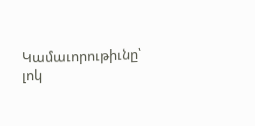Կամաւորութիւնը՝ լոկ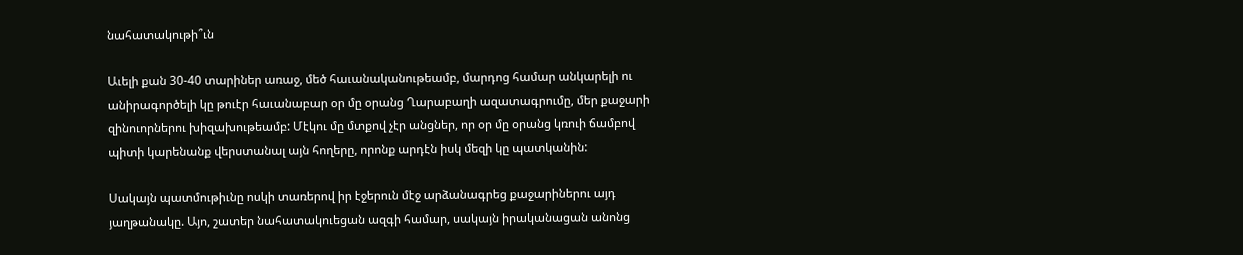նահատակութի՞ւն

Աւելի քան 30-40 տարիներ առաջ, մեծ հաւանականութեամբ, մարդոց համար անկարելի ու անիրագործելի կը թուէր հաւանաբար օր մը օրանց Ղարաբաղի ազատագրումը, մեր քաջարի զինուորներու խիզախութեամբ: Մէկու մը մտքով չէր անցներ, որ օր մը օրանց կռուի ճամբով պիտի կարենանք վերստանալ այն հողերը, որոնք արդէն իսկ մեզի կը պատկանին:

Սակայն պատմութիւնը ոսկի տառերով իր էջերուն մէջ արձանագրեց քաջարիներու այդ յաղթանակը. Այո, շատեր նահատակուեցան ազգի համար, սակայն իրականացան անոնց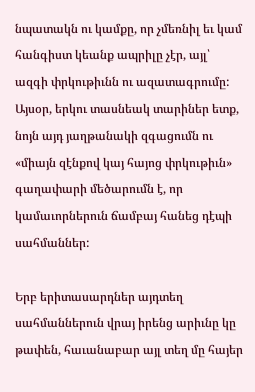նպատակն ու կամքը, որ չմեռնիլ եւ կամ հանգիստ կեանք ապրիլը չէր, այլ՝ ազգի փրկութիւնն ու ազատագրումը: Այսօր, երկու տասնեակ տարիներ ետք, նոյն այդ յաղթանակի զգացումն ու «միայն զէնքով կայ հայոց փրկութիւն» գաղափարի մեծարումն է, որ կամաւորներուն ճամբայ հանեց դէպի սահմաններ:

Երբ երիտասարդներ այդտեղ սահմաններուն վրայ իրենց արիւնը կը թափեն, հաւանաբար այլ տեղ մը հայեր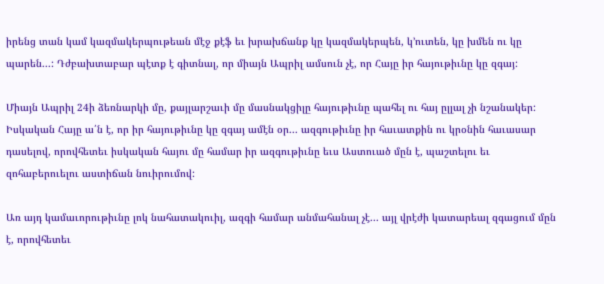իրենց տան կամ կազմակերպութեան մէջ քէֆ եւ խրախճանք կը կազմակերպեն, կ՚ուտեն, կը խմեն ու կը պարեն...: Դժբախտաբար պէտք է գիտնալ, որ միայն Ապրիլ ամսուն չէ, որ Հայը իր հայութիւնը կը զգայ:

Միայն Ապրիլ 24ի ձեռնարկի մը, քայլարշաւի մը մասնակցիլը հայութիւնը պահել ու հայ ըլլալ չի նշանակեր: Իսկական Հայը ա՛ն է, որ իր հայութիւնը կը զգայ ամէն օր... ազգութիւնը իր հաւատքին ու կրօնին հաւասար դասելով, որովհետեւ իսկական հայու մը համար իր ազգութիւնը եւս Աստուած մըն է, պաշտելու եւ զոհաբերուելու աստիճան նուիրումով:

Առ այդ կամաւորութիւնը լոկ նահատակուիլ, ազգի համար անմահանալ չէ... այլ վրէժի կատարեալ զգացում մըն է, որովհետեւ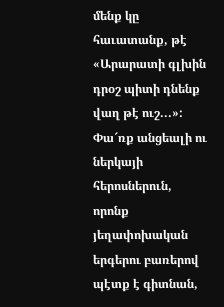մենք կը հաւատանք, թէ «Արարատի գլխին դրօշ պիտի դնենք վաղ թէ ուշ...»:
Փա՜ռք անցեալի ու ներկայի հերոսներուն, որոնք յեղափոխական երգերու բառերով պէտք է գիտնան,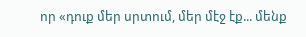որ «դուք մեր սրտում, մեր մէջ էք... մենք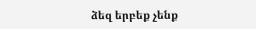ձեզ երբեք չենք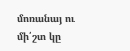մոռանայ ու մի՛շտ կը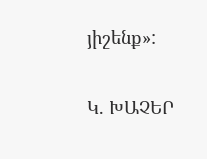յիշենք»:

Կ. ԽԱՉԵՐ